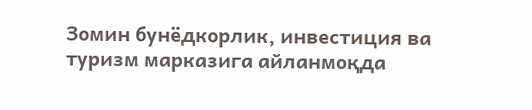Зомин бунёдкорлик, инвестиция ва туризм марказига айланмоқда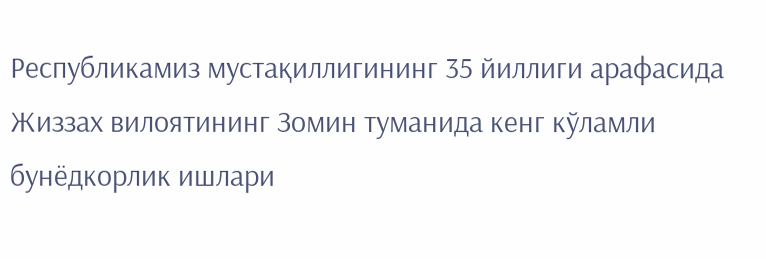Республикамиз мустақиллигининг 35 йиллиги арафасида Жиззах вилоятининг Зомин туманида кенг кўламли бунёдкорлик ишлари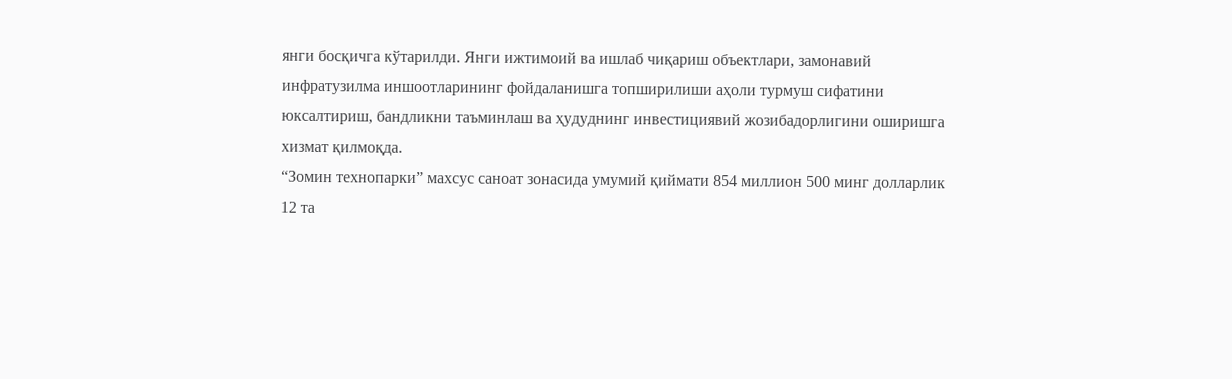янги босқичга кўтарилди. Янги ижтимоий ва ишлаб чиқариш объектлари, замонавий инфратузилма иншоотларининг фойдаланишга топширилиши аҳоли турмуш сифатини юксалтириш, бандликни таъминлаш ва ҳудуднинг инвестициявий жозибадорлигини оширишга хизмат қилмоқда.
“Зомин технопарки” махсус саноат зонасида умумий қиймати 854 миллион 500 минг долларлик 12 та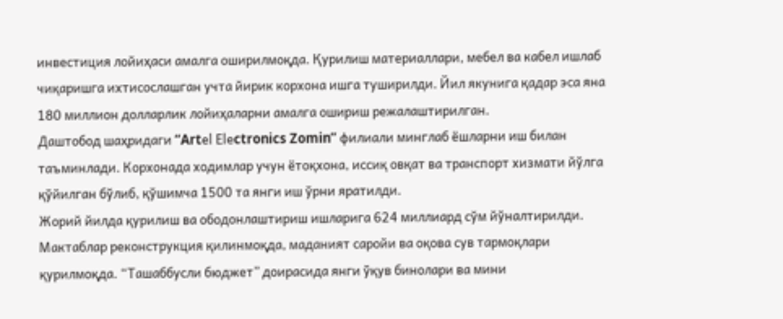инвестиция лойиҳаси амалга оширилмоқда. Қурилиш материаллари, мебел ва кабел ишлаб чиқаришга ихтисослашган учта йирик корхона ишга туширилди. Йил якунига қадар эса яна 180 миллион долларлик лойиҳаларни амалга ошириш режалаштирилган.
Даштобод шаҳридаги “Artеl Еlеctronics Zomin” филиали минглаб ёшларни иш билан таъминлади. Корхонада ходимлар учун ётоқхона, иссиқ овқат ва транспорт хизмати йўлга қўйилган бўлиб, қўшимча 1500 та янги иш ўрни яратилди.
Жорий йилда қурилиш ва ободонлаштириш ишларига 624 миллиард сўм йўналтирилди. Мактаблар реконструкция қилинмоқда, маданият саройи ва оқова сув тармоқлари қурилмоқда. “Ташаббусли бюджет” доирасида янги ўқув бинолари ва мини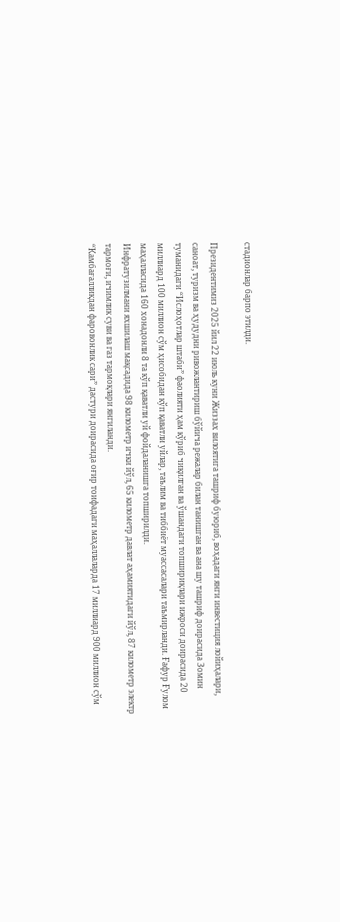стадионлар барпо этилди.

Президентимиз 2025 йил 22 июль куни Жиззах вилоятига ташриф буюриб, воҳадаги янги инвестиция лойиҳалари, саноат, туризм ва ҳудудни ривожлантириш бўйича режалар билан танишган ва ана шу ташриф доирасида Зомин туманидаги “Ислоҳотлар штаби” фаолияти ҳам кўриб чиқилган ва ўшандаги топшириқлари ижроси доирасида 20 миллиард 100 миллион сўм ҳисобидан кўп қаватли уйлар, таълим ва тиббиёт муассасалари таъмирланди. Ғафур Ғулом маҳалласида 160 хонадонли 8 та кўп қаватли уй фойдаланишга топширилди.
Инфратузилмани яхшилаш мақсадида 98 километр ички йўл, 65 километр давлат аҳамиятидаги йўл, 87 километр электр тармоғи, ичимлик суви ва газ тармоқлари янгиланди.
“Камбағалликдан фаровонлик сари” дастури доирасида оғир тоифадаги маҳаллаларда 17 миллиард 900 миллион сўм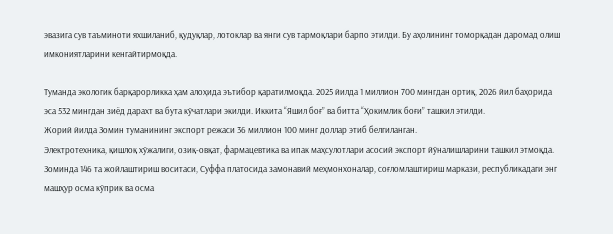эвазига сув таъминоти яхшиланиб, қудуқлар, лотоклар ва янги сув тармоқлари барпо этилди. Бу аҳолининг томорқадан даромад олиш имкониятларини кенгайтирмоқда.

Туманда экологик барқарорликка ҳам алоҳида эътибор қаратилмоқда. 2025 йилда 1 миллион 700 мингдан ортиқ, 2026 йил баҳорида эса 532 мингдан зиёд дарахт ва бута кўчатлари экилди. Иккита “Яшил боғ” ва битта “Ҳокимлик боғи” ташкил этилди.
Жорий йилда Зомин туманининг экспорт режаси 36 миллион 100 минг доллар этиб белгиланган.
Электротехника, қишлоқ хўжалиги, озиқ-овқат, фармацевтика ва ипак маҳсулотлари асосий экспорт йўналишларини ташкил этмоқда.
Зоминда 146 та жойлаштириш воситаси, Суффа платосида замонавий меҳмонхоналар, соғломлаштириш маркази, республикадаги энг машҳур осма кўприк ва осма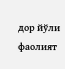дор йўли фаолият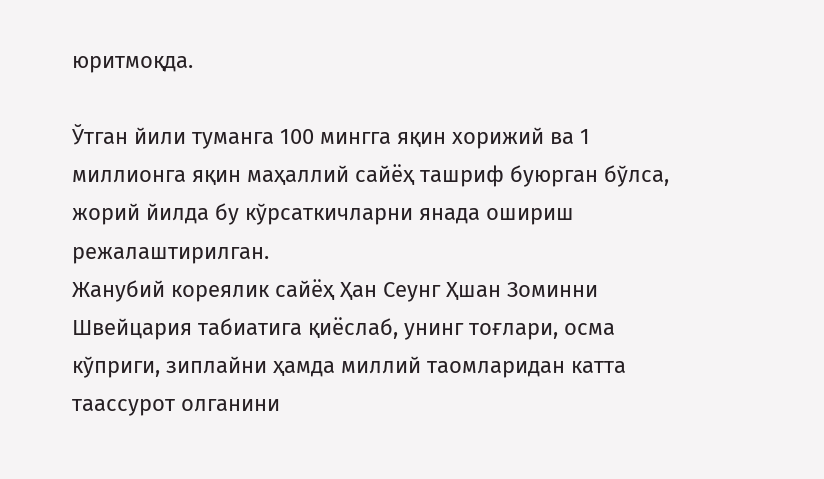юритмоқда.

Ўтган йили туманга 100 мингга яқин хорижий ва 1 миллионга яқин маҳаллий сайёҳ ташриф буюрган бўлса, жорий йилда бу кўрсаткичларни янада ошириш режалаштирилган.
Жанубий кореялик сайёҳ Ҳан Сеунг Ҳшан Зоминни Швейцария табиатига қиёслаб, унинг тоғлари, осма кўприги, зиплайни ҳамда миллий таомларидан катта таассурот олганини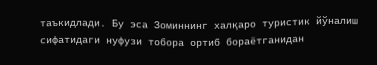таъкидлади. Бу эса Зоминнинг халқаро туристик йўналиш сифатидаги нуфузи тобора ортиб бораётганидан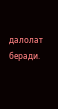далолат беради.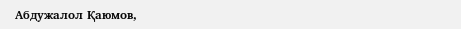Абдужалол Қаюмов,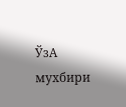ЎзА мухбири